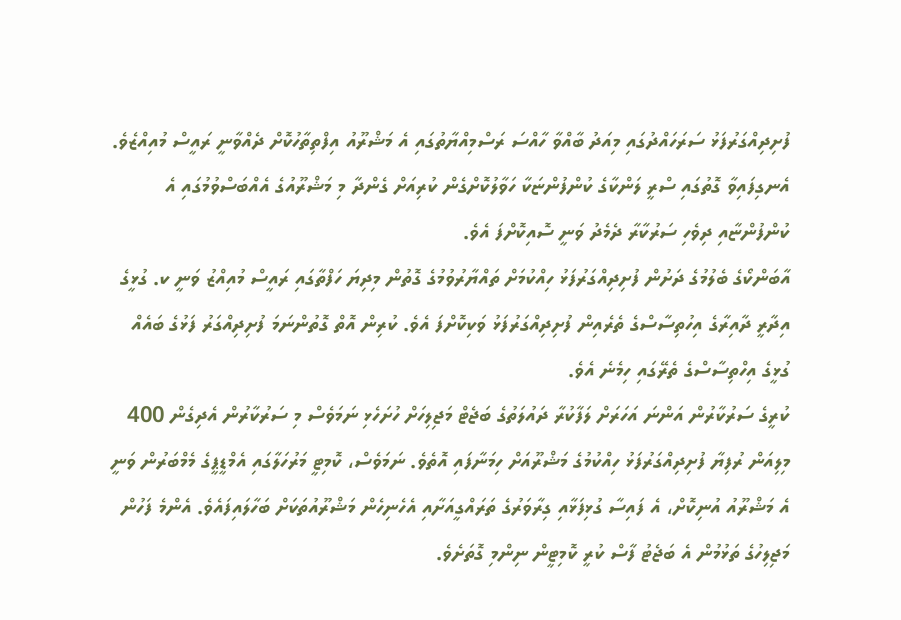ފުށިދިއްގަރުފަޅު ސަރަހައްދުގައި މިއަދު ބާއްވާ ހާއްސަ ރަސްމިއްޔާތުގައި އެ މަޝްރޫއު އިފްތިތާހުކޮށް ދެއްވާނީ ރައީސް މުއިއްޒެވެ. އެނގިފައިވާ ގޮތުގައި ސްރީ ލަންކާގެ ކުންފުންޏަކާ ހަވާލުކޮށްގެން ކުރިއަށް ގެންދާ މި މަޝްރޫއުގެ އެއްބަސްވުމުގައި އެ ކުންފުންޏާއި ދިވެހި ސަރުކާރާ ދެމެދު ވަނީ ސޮއިކޮށްފަ އެވެ.
އާބަންކޯގެ ބެލުމުގެ ދަށުން ފުށިދިއްގަރުފަޅު ހިއްކުމަށް ތައްޔާރުވުމުގެ ގޮތުން މިދިޔަ ހަފްތާގައި ރައީސް މުއިއްޒު ވަނީ ކ. ގުޅީގެ އިދާރީ ދާއިރާގެ އިހުތިސާސްގެ ތެރެއިން ފުށިދިއްގަރުފަޅު ވަކިކޮށްފަ އެވެ. ކުރިން އޮތް ގޮތުންނަމަ ފުށިދިއްގަރު ފަޅުގެ ބައެއް ގުޅީގެ އިހްތިސާސްގެ ތެރޭގައި ހިމެނެ އެވެ.
ކުރީގެ ސަރުކާރުން އަންނަ އަހަރަށް ލަފާކުރާ ދައުލަތުގެ ބަޖެޓް މަޖިލިހަށް ހުށަހެޅި ނަމަވެސް މި ސަރުކާރުން އެދިގެން 400 މިލިއަން ރުފިޔާ ފުށިދިއްގަރުފަޅު ހިއްކުމުގެ މަޝްރޫއަށް ހިމަނާފައި އޮތެވެ. ނަމަވެސް، ކޮމިޓީ މަރުހަލާގައި އެމްޑީޕީގެ މެމްބަރުން ވަނީ އެ މަޝްރޫއު އުނިކޮށް، އެ ފައިސާ ގުޅިފަޅާއި ގިރާވަރުގެ ތަރައްގީއަށާއި އެހެނިހެން މަޝްރޫއުތަކަށް ބަހާލައިފައެވެ. އެންމެ ފަހުން މަޖިލިހުގެ ތަޅުމުން އެ ބަޖެޓު ފާސް ކުރީ ކޮމިޓީން ނިންމި ގޮތަށެވެ.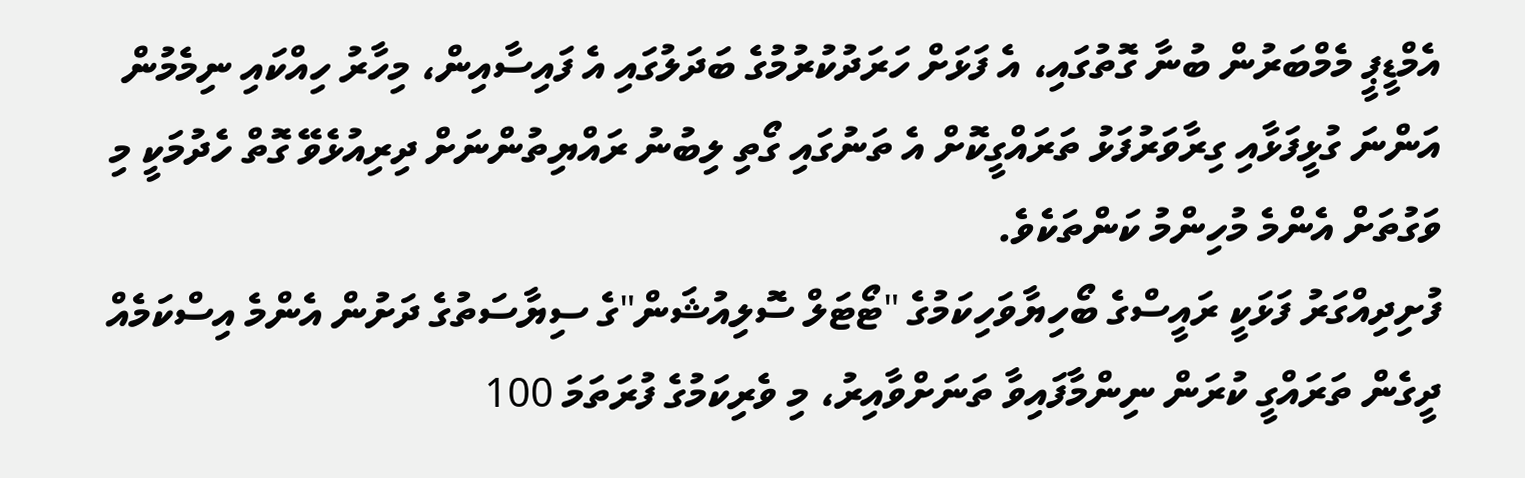އެމްޑީޕީ މެމްބަރުން ބުނާ ގޮތުގައި، އެ ފަޅަށް ހަރަދުކުރުމުގެ ބަދަލުގައި އެ ފައިސާއިން، މިހާރު ހިއްކައި ނިމެމުން އަންނަ ގުޅީފަޅާއި ގިރާވަރުފަޅު ތަރައްގީކޮށް އެ ތަނުގައި ގޯތި ލިބުނު ރައްޔިތުންނަށް ދިރިއުޅެވޭ ގޮތް ހެދުމަކީ މި ވަގުތަށް އެންމެ މުހިންމު ކަންތަކެވެ.
ފުށިދިއްގަރު ފަޅަކީ ރައީސްގެ ބޯހިޔާވަހިކަމުގެ "ޓޯޓަލް ސޮލިއުޝަން"ގެ ސިޔާސަތުގެ ދަށުން އެންމެ އިސްކަމެއް ދީގެން ތަރައްގީ ކުރަން ނިންމާފައިވާ ތަނަށްވާއިރު، މި ވެރިކަމުގެ ފުރަތަމަ 100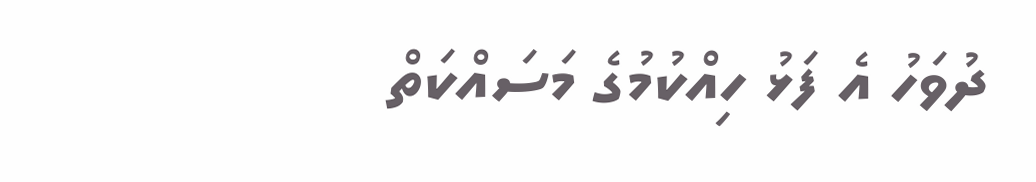ދުވަހު އެ ފަޅު ހިއްކުމުގެ މަސައްކަތް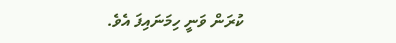ކުރަން ވަނީ ހިމަނައިފަ އެވެ.